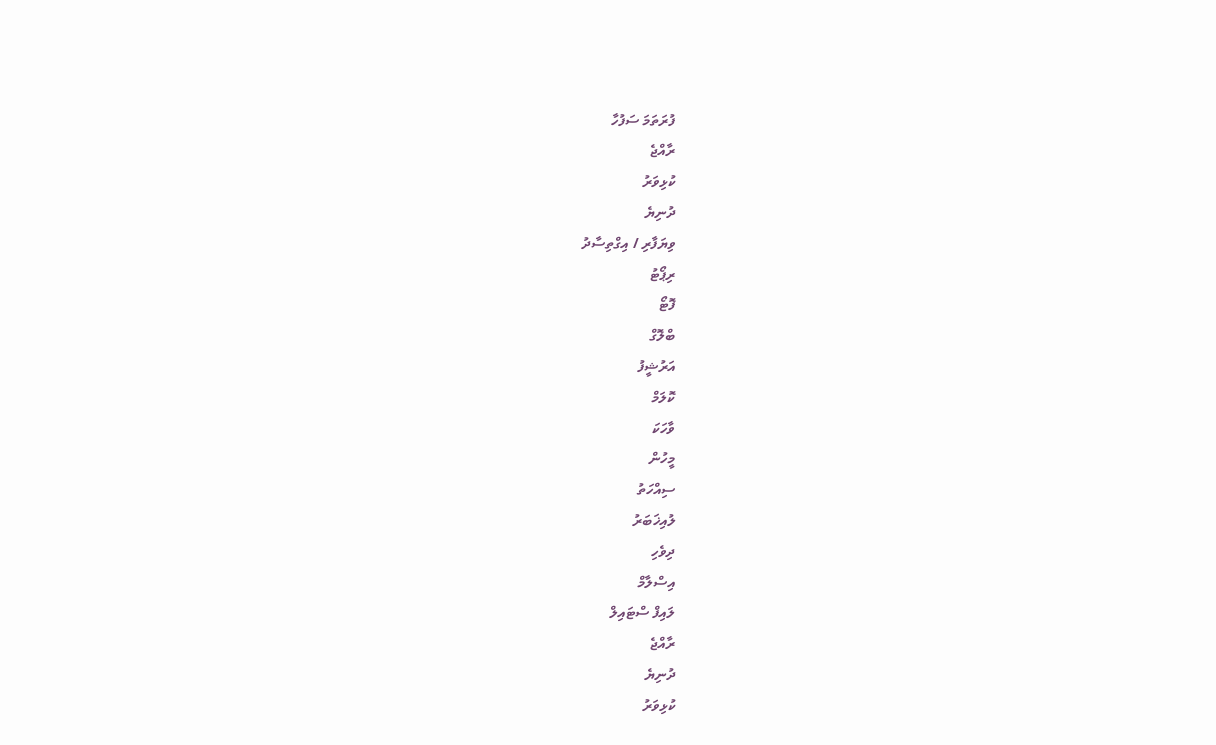ފުރަތަމަ ސަފުހާ
ރާއްޖެ
ކުޅިވަރު
ދުނިޔެ
ވިޔަފާރި / އިގްތިސާދު
ރިޕޯޓު
ފޮޓޯ
ބްލޮގް
އަރުޝީފު
ކޮލަމް
ވާހަކަ
މީހުން
ސިއްހަތު
ލުއިޚަބަރު
ދިވެހި
އިސްލާމް
ލައިފް ސްޓައިލް
ރާއްޖެ
ދުނިޔެ
ކުޅިވަރު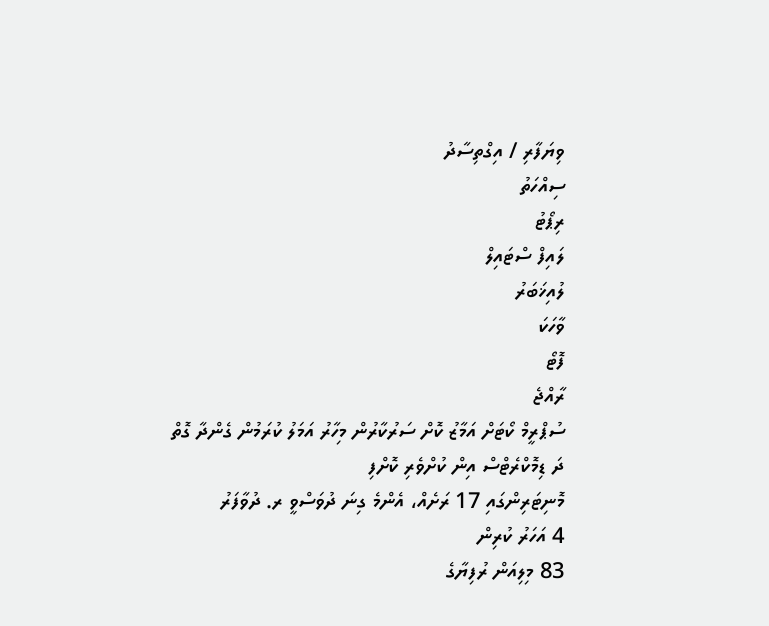ވިޔަފާރި / އިގްތިސާދު
ސިއްހަތު
ރިޕޯޓު
ލައިފް ސްޓައިލް
ލުއިޚަބަރު
ވާހަކަ
ފޮޓޯ
ރާއްޖެ
ސުޕްރީމް ކޯޓަށް އަމާޒު ކޮށް ސަރުކާރުން މިހާރު އަމަލު ކުރަމުން ގެންދާ ގޮތް ދަ ޑިމޮކްރެޓްސް އިން ކުށްވެރި ކޮށްފި
މޮނިޓަރިންގައި 17 ރަށެއް، އެންމެ ގިނަ ދުވަސްވީ ރ. ދުވާފަރު
4 އަހަރު ކުރިން
83 މިލިއަން ރުފިޔާގެ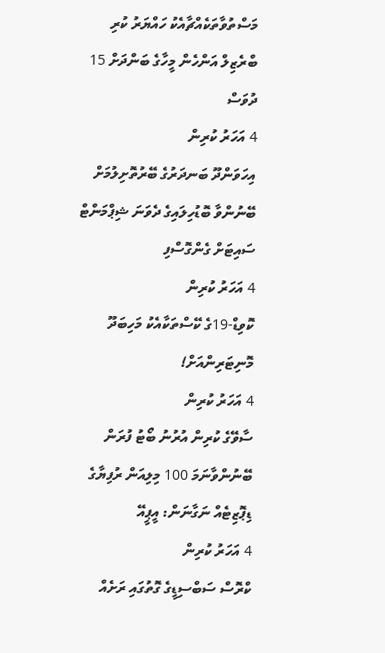މަސްތުވާތަކެއްޗާއެކު ހައްޔަރު ކުރި ބްރެޒިލް އަންހެން މީހާގެ ބަންދަށް 15 ދުވަސް
4 އަހަރު ކުރިން
އިހަވަންދޫ ބަނދަރުގެ ބޭރުތޮށިލުމަށް ބޭނުންވާ ބޮޑުހިލައިގެ ދެވަނަ ޝިޕްމަންޓް ސައިޓަށް ގެންގޮސްފި
4 އަހަރު ކުރިން
ކޮވިޑް-19ގެ ކޭސްތަކާއެކު މަހިބަދޫ މޮނިޓަރިންއަށް!
4 އަހަރު ކުރިން
ސާވޭގެ ކުރިން އުރުނު ބޯޓު ފުރަން ބޭނުންވާނަމަ 100 މިލިއަން ރުފިޔާގެ ޑިޕޮޒިޓެއް ނަގާނަން: އީޕީއޭ
4 އަހަރު ކުރިން
ކްރޮސް ސަބްސިޑީގެ ގޮތުގައި ރަށެއް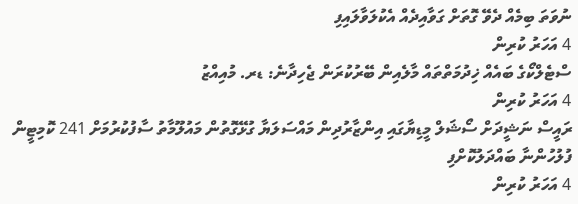ނުވަތަ ބިމެއް ދެވޭ ގޮތަށް ގަވާއިދެއް އެކުލަވާލައިފި
4 އަހަރު ކުރިން
ސްޓެލްކޯގެ ބައެއް ޚިދުމަތްތައް މާލެއިން ބޭރުކުރަން ޖެހިދާނެ: ޑރ. މުއިއްޒު
4 އަހަރު ކުރިން
ރައީސް ނަޝީދަށް ސޯޝަލް މީޑިޔާގައި އިންޒާރުދިން މައްސަލަޔާ ގުޅޭގޮތުން މައުލޫމާތު ސާފުކުރުމަށް 241 ކޮމިޓީން ފުލުހުންނާ ބައްދަލުކޮށްފި
4 އަހަރު ކުރިން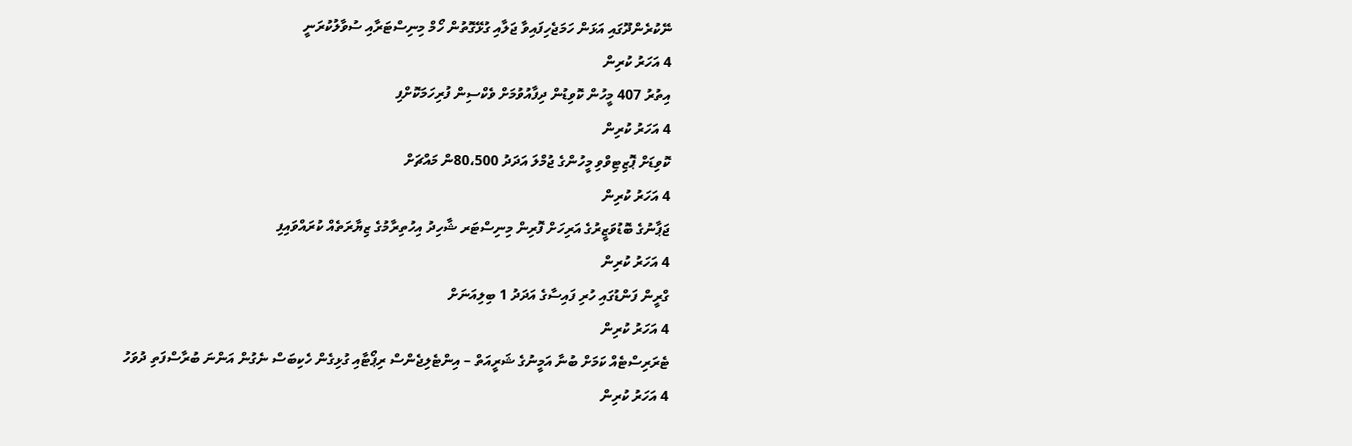ނޭކުރެންދޫގައި އަޅަން ހަމަޖެހިފައިވާ ޖަލާއި ގުޅޭގޮތުން ހޯމް މިނިސްޓަރާއި ސުވާލުކުރަނީ
4 އަހަރު ކުރިން
އިތުރު 407 މީހުން ކޮވިޑުން ދިފާއުވުމަށް ވެކްސިން ފުރިހަމަކޮށްފި
4 އަހަރު ކުރިން
ކޮވިޑަށް ޕޮޒިޓިވްވި މީހުންގެ ޖުމްލަ އަދަދު 80،500ން މައްޗަށް
4 އަހަރު ކުރިން
ޖަޕާނުގެ ބޮޑުވަޒީރުގެ އަރިހަށް ފޮރިން މިނިސްޓަރ ޝާހިދު އިހުތިރާމުގެ ޒިޔާރަތެއް ކުރައްވައިފި
4 އަހަރު ކުރިން
ގްރީން ފަންޑުގައި ހުރި ފައިސާގެ އަދަދު 1 ބިލިއަނަށް
4 އަހަރު ކުރިން
ޓެރަރިސްޓެއް ކަމަށް ބުނާ އަމީނުގެ ޝަރީއަތް – އިންޓެލިޖެންސް ރިޕޯޓާއި ގުޅިގެން ހެކިބަސް ނެގުން އަންނަ ބުރާސްފަތި ދުވަހު
4 އަހަރު ކުރިން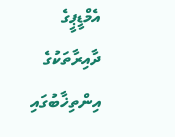އެމްޑީޕީގެ ދާއިރާތަކުގެ އިންތިޚާބުގައި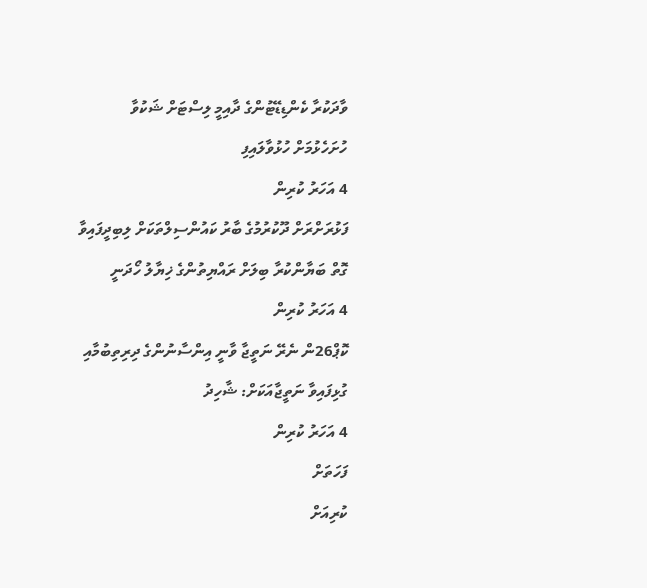ވާދަކުރާ ކެންޑިޑޭޓުންގެ ދާއިމީ ލިސްޓަށް ޝަކުވާ ހުށަހެޅުމަށް ހުޅުވާލައިފި
4 އަހަރު ކުރިން
ފަޅުރަށްރަށް ދޫކުރުމުގެ ބާރު ކައުންސިލްތަކަށް ލިބިދީފައިވާ ގޮތް ބަޔާންކުރާ ބިލަށް ރައްޔިތުންގެ ޚިޔާލު ހޯދަނީ
4 އަހަރު ކުރިން
ކޮޕް26ން ނެރޭ ނަތީޖާ ވާނީ އިންސާނުންގެ ދިރިތިބުމާއި ގުޅިފައިވާ ނަތީޖާއަކަށް: ޝާހިދު
4 އަހަރު ކުރިން
ފަހަތަށް
ކުރިއަށް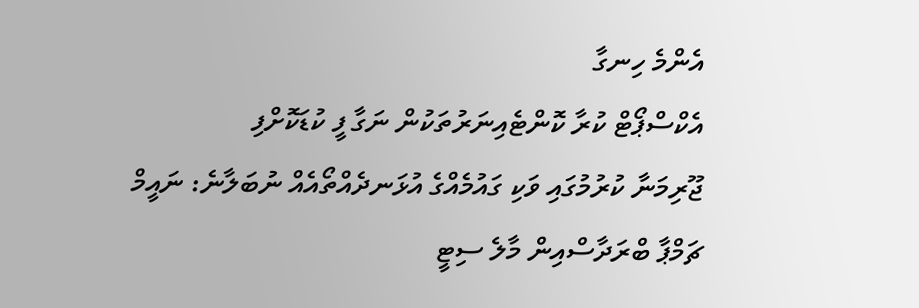އެންމެ ހިނގާ
އެކްސްޕޯޓް ކުރާ ކޮންޓެއިނަރުތަކުން ނަގާ ފީ ކުޑަކޮށްފި
ޖޫރިމަނާ ކުރުމުގައި ވަކި ގައުމެއްގެ އުޅަނދެއްތޯއެއް ނުބަލާނެ: ނައީމް
ޗަމްޕާ ބްރަދާސްއިން މާލެ ސިޓީ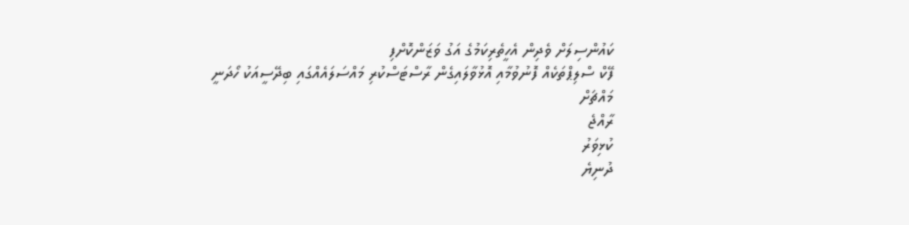ކައުންސިލަށް ވެދިން އެހީތެރިކަމުގެ އަގު ވަޒަންކޮށްފި
ފޭކް ސްލިޕްތަކެއް ފޮނުވުމާއި އޮޅުވާލައިގެން ރާސްޓަސްކުރި މައްސަލައެއްގައި ބިދޭސީއަކު ހޯދަނީ
މައްޗަށް
ރާއްޖެ
ކުޅިވަރު
ދުނިޔެ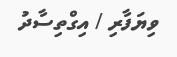ވިޔަފާރި / އިގްތިސާދު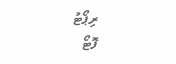ރިޕޯޓު
ފޮޓޯ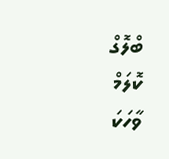ބްލޮގް
ކޮލަމް
ވާހަކަ